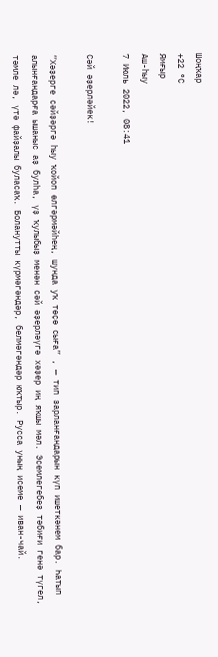Шоңҡар
+22 °С
Ямғыр
Аш-һыу
7 Июль 2022, 08:41

Сәй әҙерләйек!

“Хәҙерге сәйҙәргә һыу ҡойоп өлгәрмәйһең, шунда уҡ төҫө сыға” , — тип зарланғандарын күп ишеткәнем бар. Һатып алынғандарға ышаныс аҙ булһа, үҙ ҡулыбыҙ менән сәй әҙерләүгә хәҙер иң яҡшы мәл. Эсемлегебеҙ тәбиғи генә түгел, тәмле лә, үтә файҙалы буласаҡ. Боланутты күрмәгәндәр, белмәгәндәр юҡтыр. Русса уның исеме — иван-чай.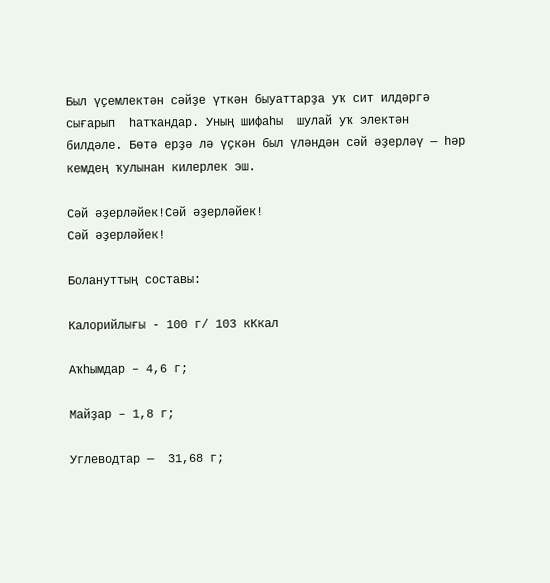Был үҫемлектән сәйҙе үткән быуаттарҙа уҡ сит илдәргә сығарып  һатҡандар. Уның шифаһы  шулай уҡ электән билдәле. Бөтә ерҙә лә үҫкән был үләндән сәй әҙерләү — һәр кемдең ҡулынан килерлек эш.

Сәй әҙерләйек!Сәй әҙерләйек!
Сәй әҙерләйек!

Болануттың составы:

Калорийлығы - 100 г/ 103 кКкал

Аҡһымдар – 4,6 г;

Майҙар – 1,8 г;

Углеводтар —  31,68 г;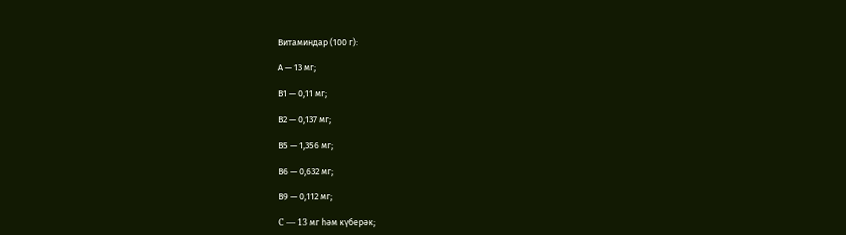Витаминдар (100 г):

А — 13 мг;

В1 — 0,11 мг;

В2 — 0,137 мг;

В5 — 1,356 мг;

В6 — 0,632 мг;

В9 — 0,112 мг;

C — 13 мг һәм күберәк;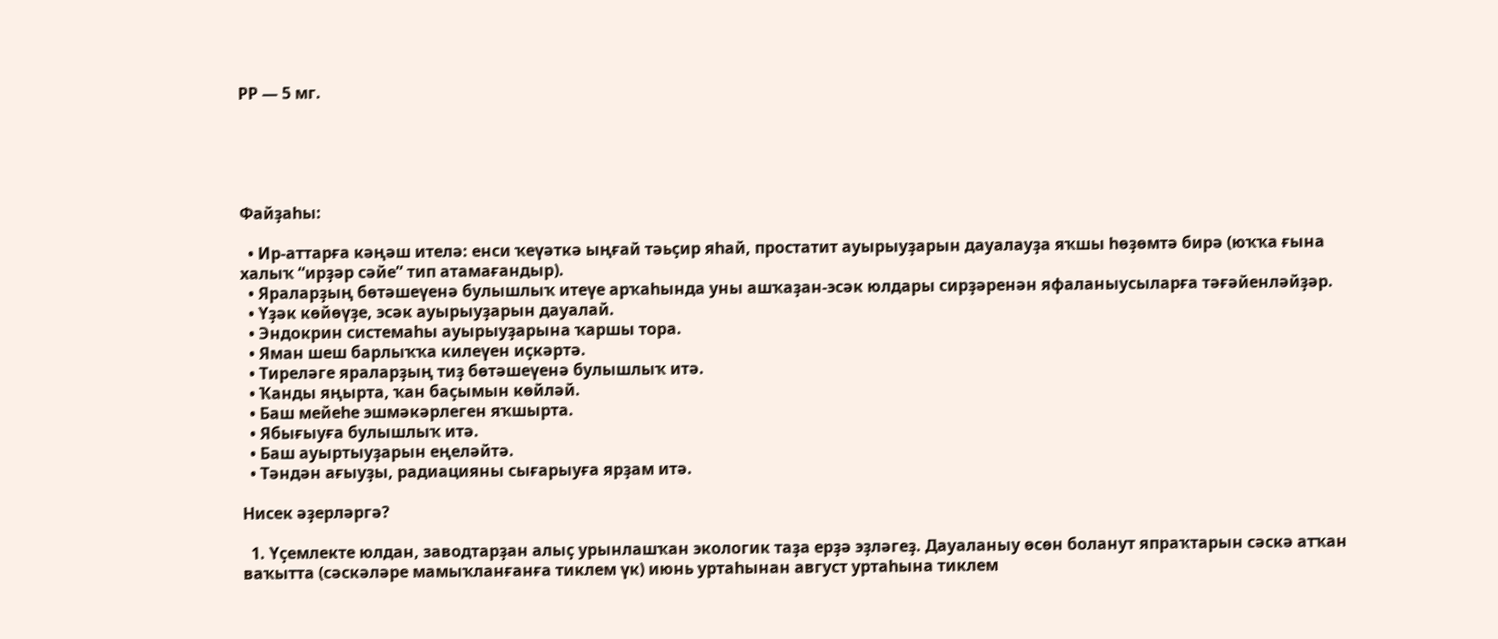РР — 5 мг.





Файҙаһы:

  • Ир-аттарға кәңәш ителә: енси ҡеүәткә ыңғай тәьҫир яһай, простатит ауырыуҙарын дауалауҙа яҡшы һөҙөмтә бирә (юҡҡа ғына халыҡ “ирҙәр сәйе” тип атамағандыр).
  • Яраларҙың бөтәшеүенә булышлыҡ итеүе арҡаһында уны ашҡаҙан-эсәк юлдары сирҙәренән яфаланыусыларға тәғәйенләйҙәр.
  • Үҙәк көйөүҙе, эсәк ауырыуҙарын дауалай.
  • Эндокрин системаһы ауырыуҙарына ҡаршы тора.
  • Яман шеш барлыҡҡа килеүен иҫкәртә.
  • Тиреләге яраларҙың тиҙ бөтәшеүенә булышлыҡ итә.
  • Ҡанды яңырта, ҡан баҫымын көйләй.
  • Баш мейеһе эшмәкәрлеген яҡшырта.
  • Ябығыуға булышлыҡ итә.
  • Баш ауыртыуҙарын еңеләйтә.
  • Тәндән ағыуҙы, радиацияны сығарыуға ярҙам итә.

Нисек әҙерләргә?

  1. Үҫемлекте юлдан, заводтарҙан алыҫ урынлашҡан экологик таҙа ерҙә эҙләгеҙ. Дауаланыу өсөн боланут япраҡтарын сәскә атҡан ваҡытта (сәскәләре мамыҡланғанға тиклем үк) июнь уртаһынан август уртаһына тиклем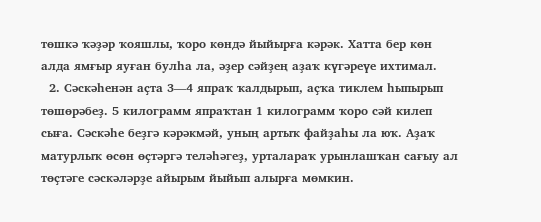төшкә ҡәҙәр ҡояшлы, ҡоро көндә йыйырға кәрәк. Хатта бер көн алда ямғыр яуған булһа ла, әҙер сәйҙең аҙаҡ күгәреүе ихтимал.
  2. Сәскәһенән аҫта 3—4 япраҡ ҡалдырып, аҫҡа тиклем һыпырып төшөрәбеҙ. 5 килограмм япраҡтан 1 килограмм ҡоро сәй килеп сыға. Сәскәһе беҙгә кәрәкмәй, уның артыҡ файҙаһы ла юҡ. Аҙаҡ матурлыҡ өсөн өҫтәргә теләһәгеҙ, урталараҡ урынлашҡан сағыу ал төҫтәге сәскәләрҙе айырым йыйып алырға мөмкин.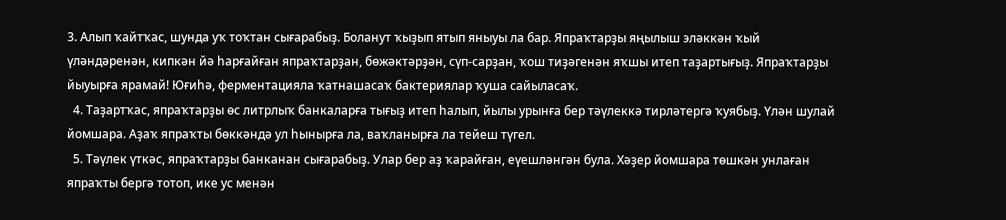3. Алып ҡайтҡас, шунда уҡ тоҡтан сығарабыҙ. Боланут ҡыҙып ятып яныуы ла бар. Япраҡтарҙы яңылыш эләккән ҡый үләндәренән, кипкән йә һарғайған япраҡтарҙан, бөжәктәрҙән, сүп-сарҙан, ҡош тиҙәгенән яҡшы итеп таҙартығыҙ. Япраҡтарҙы йыуырға ярамай! Юғиһә, ферментацияла ҡатнашасаҡ бактериялар ҡуша сайыласаҡ.
  4. Таҙартҡас, япраҡтарҙы өс литрлыҡ банкаларға тығыҙ итеп һалып, йылы урынға бер тәүлеккә тирләтергә ҡуябыҙ. Үлән шулай йомшара. Аҙаҡ япраҡты бөккәндә ул һынырға ла, ваҡланырға ла тейеш түгел.
  5. Тәүлек үткәс, япраҡтарҙы банканан сығарабыҙ. Улар бер аҙ ҡарайған, еүешләнгән була. Хәҙер йомшара төшкән унлаған япраҡты бергә тотоп, ике ус менән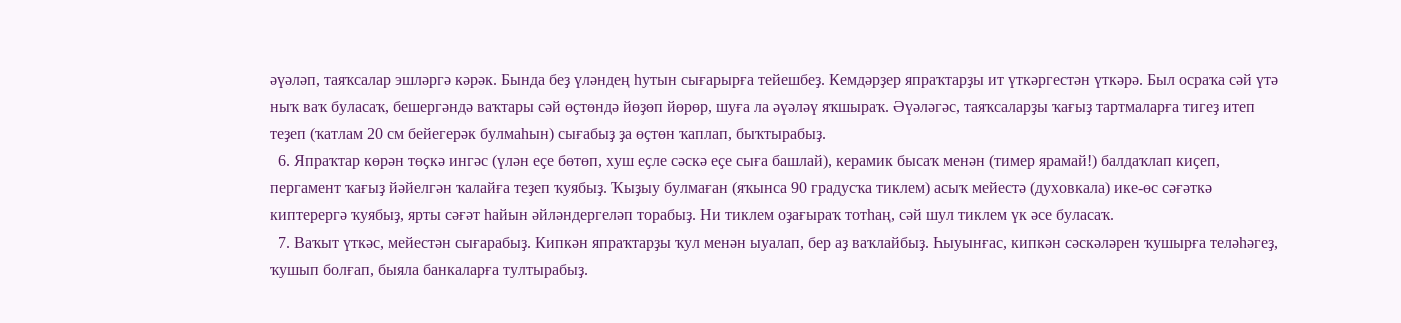әүәләп, таяҡсалар эшләргә кәрәк. Бында беҙ үләндең һутын сығарырға тейешбеҙ. Кемдәрҙер япраҡтарҙы ит үткәргестән үткәрә. Был осраҡа сәй үтә ныҡ ваҡ буласаҡ, бешергәндә ваҡтары сәй өҫтөндә йөҙөп йөрөр, шуға ла әүәләү яҡшыраҡ. Әүәләгәс, таяҡсаларҙы ҡағыҙ тартмаларға тигеҙ итеп теҙеп (ҡатлам 20 см бейегерәк булмаһын) сығабыҙ ҙа өҫтөн ҡаплап, быҡтырабыҙ.
  6. Япраҡтар көрән төҫкә ингәс (үлән еҫе бөтөп, хуш еҫле сәскә еҫе сыға башлай), керамик бысаҡ менән (тимер ярамай!) балдаҡлап киҫеп, пергамент ҡағыҙ йәйелгән ҡалайға теҙеп ҡуябыҙ. Ҡыҙыу булмаған (яҡынса 90 градусҡа тиклем) асыҡ мейестә (духовкала) ике-өс сәғәткә киптерергә ҡуябыҙ, ярты сәғәт һайын әйләндергеләп торабыҙ. Ни тиклем оҙағыраҡ тотһаң, сәй шул тиклем үк әсе буласаҡ.
  7. Ваҡыт үткәс, мейестән сығарабыҙ. Кипкән япраҡтарҙы ҡул менән ыуалап, бер аҙ ваҡлайбыҙ. Һыуынғас, кипкән сәскәләрен ҡушырға теләһәгеҙ, ҡушып болғап, быяла банкаларға тултырабыҙ.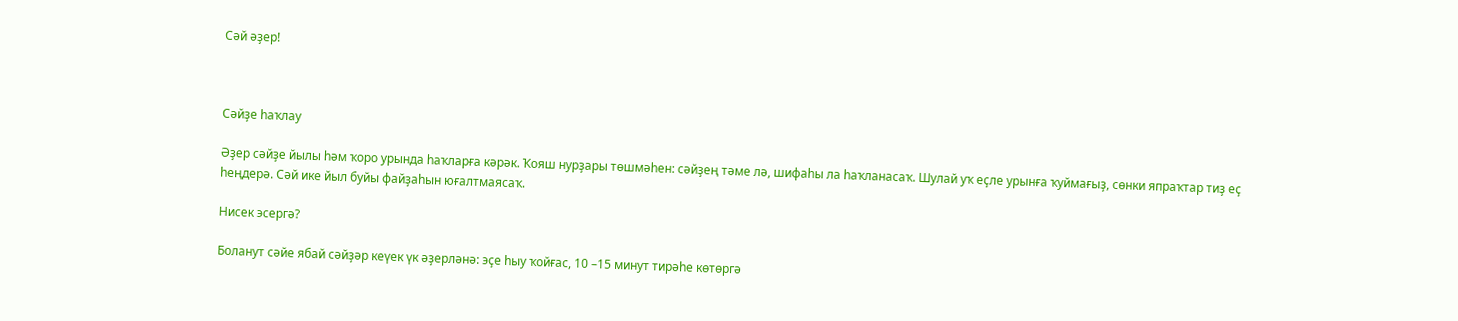Сәй әҙер!



Сәйҙе һаҡлау

Әҙер сәйҙе йылы һәм ҡоро урында һаҡларға кәрәк. Ҡояш нурҙары төшмәһен: сәйҙең тәме лә, шифаһы ла һаҡланасаҡ. Шулай уҡ еҫле урынға ҡуймағыҙ, сөнки япраҡтар тиҙ еҫ һеңдерә. Сәй ике йыл буйы файҙаһын юғалтмаясаҡ.

Нисек эсергә?

Боланут сәйе ябай сәйҙәр кеүек үк әҙерләнә: эҫе һыу ҡойғас, 10 –15 минут тирәһе көтөргә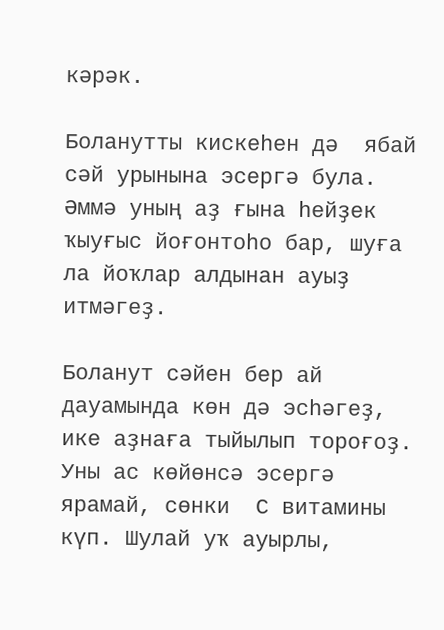кәрәк.

Боланутты кискеһен дә  ябай сәй урынына эсергә була. Әммә уның аҙ ғына һейҙек ҡыуғыс йоғонтоһо бар, шуға ла йоҡлар алдынан ауыҙ итмәгеҙ.

Боланут сәйен бер ай дауамында көн дә эсһәгеҙ, ике аҙнаға тыйылып тороғоҙ. Уны ас көйөнсә эсергә ярамай, сөнки  С витамины күп. Шулай уҡ ауырлы,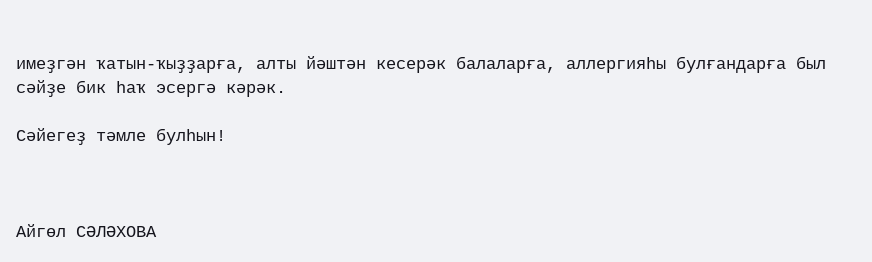имеҙгән ҡатын-ҡыҙҙарға, алты йәштән кесерәк балаларға, аллергияһы булғандарға был сәйҙе бик һаҡ эсергә кәрәк.

Сәйегеҙ тәмле булһын!



Айгөл СӘЛӘХОВА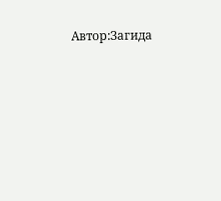Автор:Загида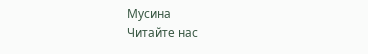Мусина
Читайте нас